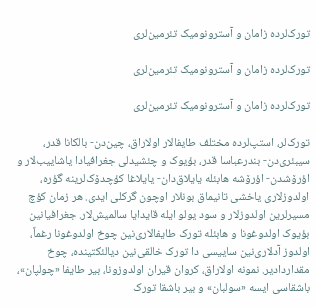تورک‌لرده زامان و آسترونومیک تئرمین‌لری

تورک‌لرده زامان و آسترونومیک تئرمین‌لری

تورک‌لرده زامان و آسترونومیک تئرمین‌لری

تورک‌لر، استپ‌لرده مختلف طایفالار اولاراق، چین‌دن- بالکانا قدر، سیبئری‌دن- بندرعباسا قدر، بؤیوک و چئشیدلی جغرافیادا یاشاییب‌لار و اؤرۆشدن- اؤرۆشه هابئله یایلاق‌دان- یایلاغا کؤچدۆک‌لرینه گؤره، اولدوزلاری یاخشی تانیماق بونلار اوچون گرکلی ایدی. هر زمان کؤچ مسیرلرین اولدوزلار و سود یولو ایله قایدایا سالمیش‌لار‌. جغرافیانین بؤیوک اولدوغونا و هابئله تورک طایفالاری‌نین چوخ اولدوغونا رغماً، اولدوز آدلاری‌نین ساییسی دا تورک خالقی‌نین دیالئکتینده، چوخ مقداردادیر. نمونه اولاراق، کروان قیران اولدوزونا، بیر طایفا «چولپان»، باشقاسی ایسه «سولبان» و بیر باشقا تورک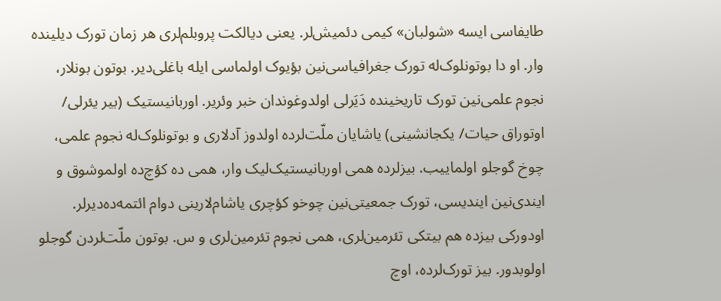طایفاسی ایسه «شولبان» کیمی دئمیش‌لر. یعنی دیالکت پروبلم‌لری هر زمان تورک دیلینده وار. او دا بوتونلوک‌له تورک جغرافیاسی‌نین بؤیوک اولماسی ایله باغلی‌دیر. بوتون بونلار، نجوم علمی‌‌نین تورک تاریخینده دَیَرلی اولدوغوندان خبر وئریر. اوربانیستیک (بیر یئرلی/ اوتوراق حیات/ یکجانشینی) یاشایان ملّت‌لرده اولدوز آدلاری و بوتونلوک‌له نجوم علمی، چوخ گوجلو اولماییب. بیزلرده همی اوربانیستیک‌لیک وار، همی ده کؤچ‌ده اولموشوق و ایندی‌نین ایندیسی، تورک جمعیتی‌نین چوخو کؤچری یاشام‌لارینی دوام ائتمه‌ده‌دیرلر‌. اودورکی بیزده هم بیتکی تئرمین‌لری، همی نجوم تئرمین‌لری و س. بوتون ملّت‌لردن گوجلو اولوبدور‌. بیز تورک‌لرده، اوچ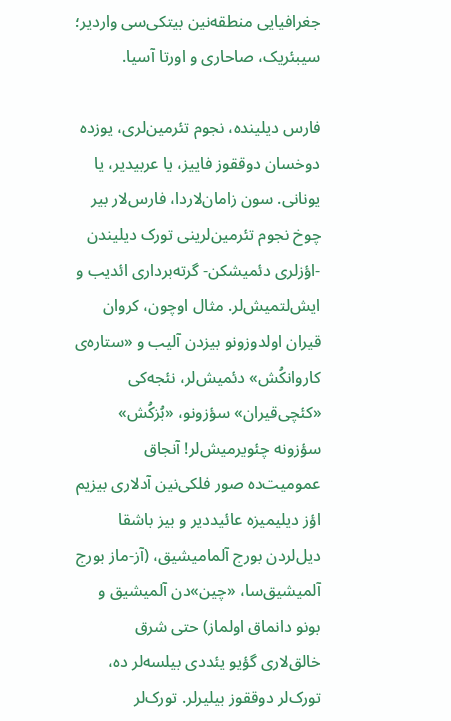جغرافیایی منطقه‌نین بیتکی‌سی واردیر؛ سیبئریک، صاحاری و اورتا آسیا.

فارس دیلینده، نجوم تئرمین‌لری، یوزده دوخسان دوققوز فاییز، یا عربیدیر، یا یونانی‌. سون زامان‌لاردا، فارس‌لار بیر چوخ نجوم تئرمین‌لرینی تورک دیلیندن -اؤزلری دئمیشکن- گرته‌برداری ائدیب و ایش‌لتمیش‌لر. مثال اوچون، کروان قیران اولدوزونو بیزدن آلیب و «ستاره‌ی کاروانکُش» دئمیش‌لر، نئجه‌کی «کئچی‌قیران» سؤزونو، «بُزکُش» سؤزونه چئویرمیش‌لر! آنجاق عمومیت‌ده صور فلکی‌نین آدلاری بیزیم اؤز دیلیمیزه عائیددیر و بیز باشقا دیل‌لردن بورج آلمامیشیق، (آز-ماز بورج آلمیشیق‌سا، «چین»دن آلمیشیق و بونو دانماق اولماز) حتی شرق خالق‌لاری گؤیو یئددی بیلسه‌لر ده، تورک‌لر دوققوز بیلیرلر. تورک‌لر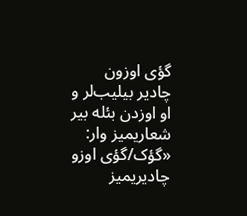گؤی اوزون چادیر بیلیب‌لر و او اوزدن بئله بیر شعاریمیز وار: «گؤک/گؤی اوزو چادیریمیز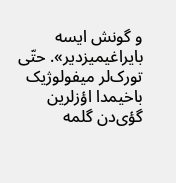و گونش ایسه بایراغیمیزدیر». حتّی تورک‌لر میفولوژیک باخیمدا اؤزلرین گؤی‌دن گلمه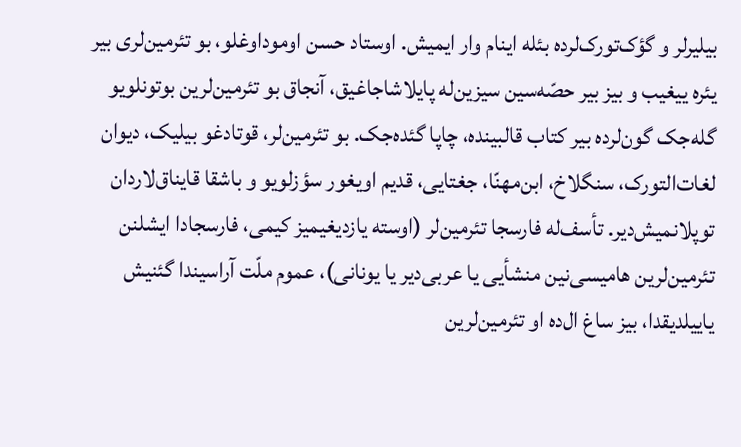بیلیرلر و گؤک‌تورک‌لرده بئله اینام وار ایمیش. اوستاد حسن اوموداوغلو، بو تئرمین‌لری بیر یئره ییغیب و بیز بیر حصّه‌سین سیزین‌له پایلاشاجاغیق، آنجاق بو تئرمین‌لرین بوتونلویو گله‌جک گون‌لرده بیر کتاب قالبینده، چاپا گئده‌جک. بو تئرمین‌لر، قوتادغو بیلیک، دیوان لغات‌التورک، سنگلاخ، ابن‌مهنّا، جغتایی، قدیم اویغور سؤزلویو و باشقا قایناق‌لاردان توپلانمیش‌دیر. تأسف‌له فارسجا تئرمین‌لر (اوسته یازدیغیمیز کیمی، فارسجادا ایشلنن تئرمین‌لرین هامیسی‌نین منشأیی یا عربی‌دیر یا یونانی)، عموم ملّت آراسیندا گئنیش یاییلدیقدا، بیز ساغ ال‌ده او تئرمین‌لرین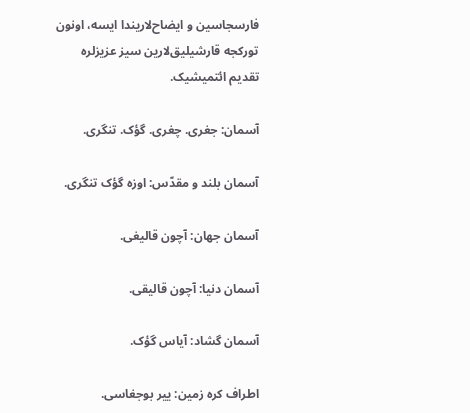فارسجاسین و ایضاح‌لاریندا ایسه، اونون تورکجه قارشیلیق‌لارین سیز عزیزلره تقدیم ائتمیشیک.

آسمان: جغری. چغری. گؤک. تنگری.

آسمان بلند و مقدّس: اوزه گؤک تنگری.

آسمان جهان: آچون قالیغی.

آسمان دنیا: آچون قالیقی.

آسمان گشاد: آیاس گؤک.

اطراف کره زمین: ییر بوجغاسی.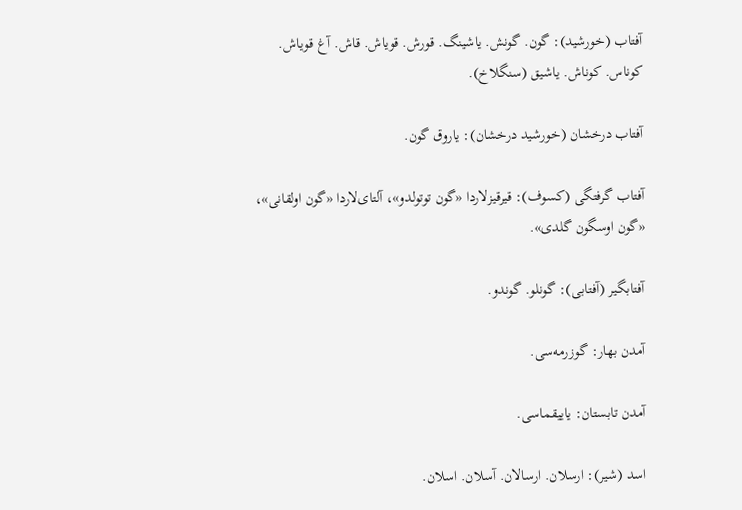آفتاب (خورشید): گون. گونش. یاشینگ. قورش. قویاش. قاش. آغ قویاش. کوناس. کوناش. یاشیق (سنگلاخ).

آفتاب درخشان (خورشید درخشان): یاروق گون.

آفتاب گرفتگی (کسوف): قیرقیزلاردا «گون توتولدو»، آلتای‌لاردا «گون اولقانی»، «گون اوسگون گلدی».

آفتابگیر (آفتابی): گونلو. گوندو.

آمدن بهار: گوزرمه‌سی.

آمدن تابستان: یاییقماسی.

اسد (شیر): ارسلان. ارسالان. آسلان. اسلان.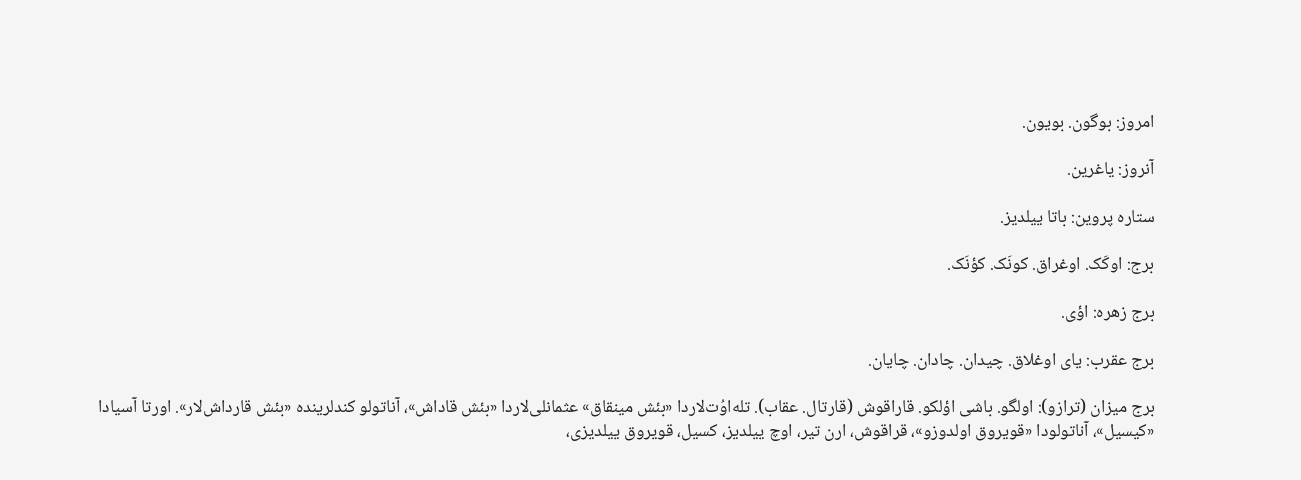امروز: بوگون. بویون‌.

آنروز: یاغرین.

ستاره پروین: باتا ییلدیز.

برج: اوکَک. اوغراق. کونَک. کؤنَک.

برج زهره: اؤی.

برج عقرب: یای اوغلاق. چیدان. چادان. چایان‌.

برج میزان (ترازو): اولگو. باشی اؤلکو. قاراقوش (قارتال. عقاب). تله‌اوُت‌لاردا «بئش مینقاق» عثمانلی‌لاردا «بئش قاداش»، آناتولو کندلرینده «بئش قارداش‌لار». اورتا آسیادا «کیسیل»، آناتولودا «قویروق اولدوزو»، قراقوش، ارن تیر، اوچ ییلدیز، کسیل، قویروق ییلدیزی،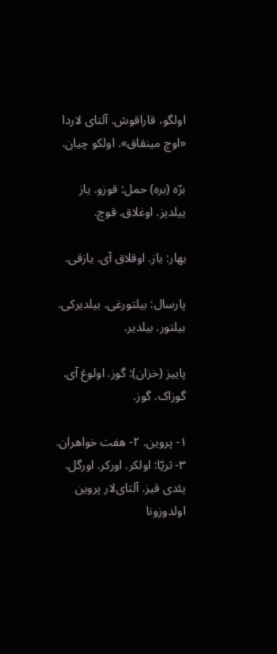اولگو، قاراقوش. آلتای لاردا «اوچ مینقاق». اولکو چیان‌.

برّه (بره) حمل: قوزو. یاز ییلدیز. اوغلاق. قوچ.

بهار: یاز. اوقلاق آی. یازقی.

پارسال: بیلتورغی. بیلدیرکی. بیلتور. بیلدیر.

پاییز‌ (خزان): گوز. اولوغ آی. گوزاک. گوز.

۱- پروین. ۲- هفت خواهران. ۳- ثریّا: اولکر. اورکر. اورگل. یئدی قیز. آلتای‌لار پروین اولدوزونا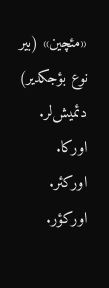«مئچین» (بیر نوع بؤجکدیر) دئمیش‌لر. اورکا. اورکئر. اورکؤر.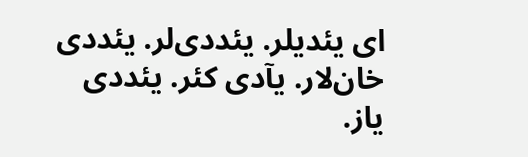ای یئدیلر. یئددی‌لر. یئددی خان‌لار. یآدی کئر. یئددی یاز.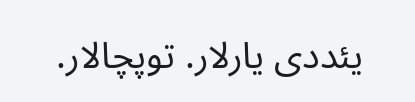یئددی یارلار. توپچالار.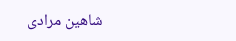شاهین مرادی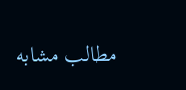مطالب مشابه